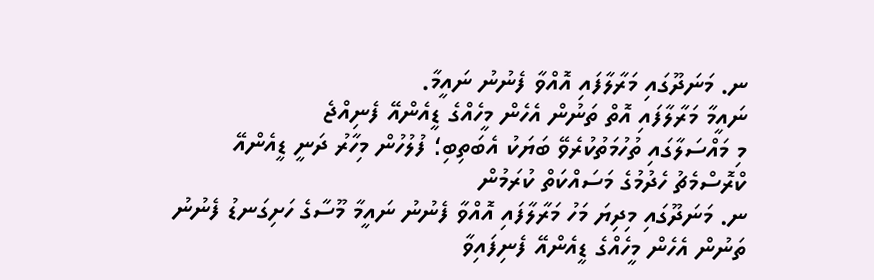ނ. މަނަދޫގައި މަރާލާފައި އޮއްވާ ފެނުނު ނައީމާ.
ނައީމާ މަރާލާފައި އޮތް ތަނުން އެހެން މީހެއްގެ ޑީއެންއޭ ފެނިއްޖެ
މި މައްސަލާގައި ތުހުމަތުކުރެވޭ ބަޔަކު އެބަތިބި؛ ފުލުހުން މިހާރު ދަނީ ޑީއެންއޭ ކްރޮސްމެޗު ހެދުމުގެ މަސައްކަތް ކުރަމުން
ނ. މަނަދޫގައި މިދިޔަ މަހު މަރާލާފައި އޮއްވާ ފެނުނު ނައީމާ މޫސާގެ ހަށިގަނޑު ފެނުނު ތަނުން އެހެން މީހެއްގެ ޑީއެންއޭ ފެނިފައިވާ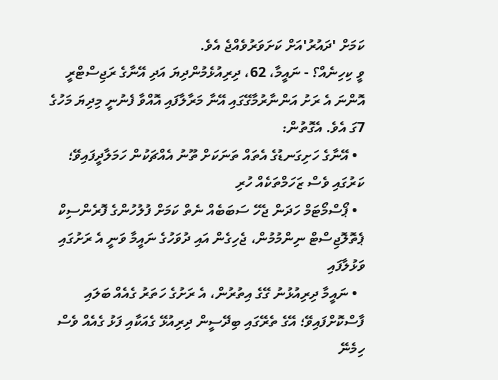ކަމަށް 'ދައުރު'އަށް ކަށަވަރުވެއްޖެ އެވެ.
ވީ ކިހިނެއް؟ - ނައީމާ، 62، ދިރިއުޅެމުންދިޔަ އަދި އޭނާގެ ރަޖިސްޓްރީ އޮންނަ އެ ރަށު އަންނާރުމާގޭގައި އޭނާ މަރާލާފައި އޮއްވާ ފެނުނީ މިދިޔަ މަހުގެ 7ގަ އެވެ. އެގޮތުން:
  • އޭނާގެ ހަށިގަނޑުގެ އެތައް ތަނަކަށް ތޫނު އެއްޗަކުން ހަމަލާދީފައިވޭ؛ ކަރުގައި ވެސް ޒަހަމްތަކެއް ހުރި
  • ޕޯސްމޯޓަމް ހަދަން ޖެހޭ ސަބަބެއް ނެތް ކަމަށް ފުލުހުންގެ ފޮރެންސިކް ޕެތޮލޮޖިސްޓް ނިންމުމުން، ޖެހިގެން އައި ދުވަހުގެ ނައީމާ ވަނީ އެ ރަށުގައި ވަޅުލާފައި
  • ނައީމާ ދިރިއުޅުނު ގޭގެ އިތުރުން، އެ ރަށުގެ ހަތަރު ގެއެއް ބަލައި ފާސްކޮށްފައިވޭ؛ އޭގެ ތެރޭގައި ބިދޭސީން ދިރިއުޅޭ ގެއަކާއި ފަޅު ގެއެއް ވެސް ހިމެނޭ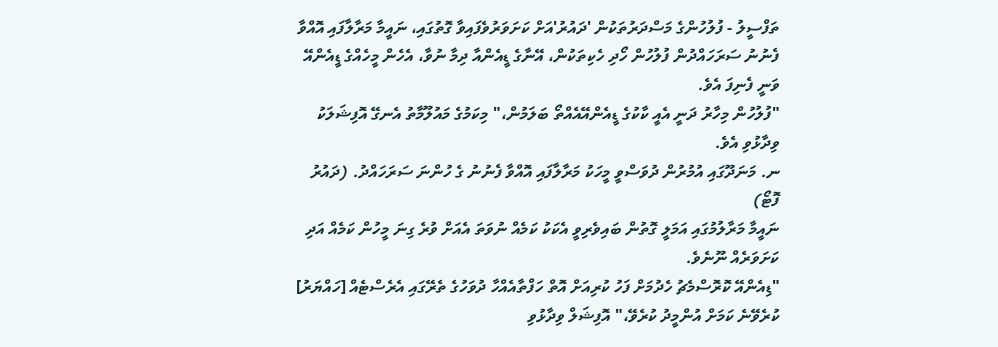ތަފްސީލު - ފުލުހުންގެ މަސްދަރުތަކުން 'ދައުރު'އަށް ކަށަވަރުވެފައިވާ ގޮތުގައި، ނައީމާ މަރާލާފައި އޮއްވާ ފެނުނު ސަރަހައްދުން ފުލުހުން ހޯދި ހެކިތަކުން، އޭނާގެ ޑީއެންއާ ދިމާ ނުވާ، އެހެން މީހެއްގެ ޑީއެންއޭ ވަނީ ފެނިފަ އެވެ.
"ފުލުހުން މިހާރު ދަނީ އެއީ ކާކުގެ ޑީއެންއޭއެއްތޯ ބަލަމުން،" މިކަމުގެ މައުލޫމާތު އެނގޭ އޮފިޝަލަކު ވިދާޅުވި އެވެ.
ނ. މަނަދޫގައި އުމުރުން ދުވަސްވީ މީހަކު މަރާލާފައި އޮއްވާ ފެނުނު ގެ ހުންނަ ސަރަހައްދު. (ދައުރު ފޮޓޯ)
ނައީމާ މަރާލުމުގައި އަމަލީ ގޮތުން ބައިވެރިވީ އެކަކު ކަމެއް ނުވަތަ އެއަށް ވުރެ ގިނަ މީހުން ކަމެއް އަދި ކަށަވަރެއް ނޫނެވެ.
"ޑިއެންއޭ ކޮރޮސްމެޗު ހެދުމަށް ފަހު ކުރިއަށް އޮތް ހަފްތާއެއްހާ ދުވަހުގެ ތެރޭގައި އެރެސްޓެއް [ހައްޔަރު] ކުރެވޭނެ ކަމަށް އުންމީދު ކުރެވޭ،" އޮފިޝަލް ވިދާޅުވި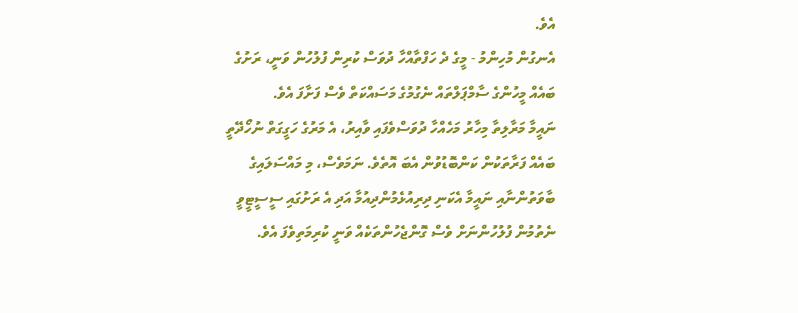އެވެ.
އެނގުން މުހިންމު - މީގެ ދެ ހަފްތާއްހާ ދުވަސް ކުރިން ފުލުހުން ވަނީ، ރަށުގެ ބައެއް މީހުންގެ ސާމްޕަލްތައް ނެގުމުގެ މަސައްކަތް ވެސް ފަށާފަ އެވެ.
ނައީމާ މަރާލިތާ މިހާރު މަހެއްހާ ދުވަސްވެފައި ވާއިރު، އެ މަރުގެ ހަގީގަތް ނުހޯދޭތީ ބައެއް ފަރާތަކުން ކަންބޮޑުވުން އެބަ އޮތެވެ. ނަމަވެސް، މި މައްސަލައިގެ ބާވަތުންނާއި ނައީމާ އެކަނި ދިރިއުޅެމުންދިއުމާ އަދި އެ ރަށުގައި ސީސީޓީވީ ނެތުމުން ފުލުހުންނަށް ވެސް ގޮންޖެހުންތަކެއް ވަނީ ކުރިމަތިވެފަ އެވެ.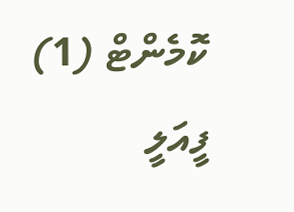ކޮމެންޓް (1)
ފީއަލީ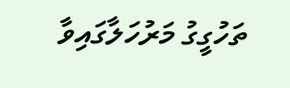ތަހުގީގު މަރުހަލާގައިވާ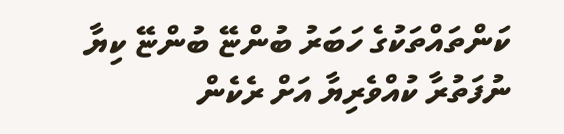ކަންތައްތަކުގެ ހަބަރު ބުންޏޭ ބުންޏޭ ކިޔާ ނުފަތުރާ ކުއްވެރިޔާ އަށް ރެކެން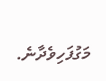މަގުފަހިވެދާނެ.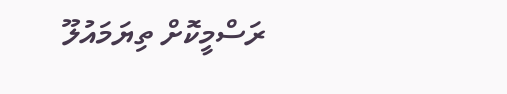ރަސްމީކޮށް ތިޔަމައުލޫ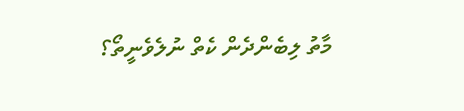މާތު ލިބެންދެން ކެތް ނުލެވެނީތޯ؟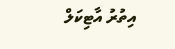އިތުރު އާޓިކަލް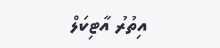އިތުރު އާޓިކަލް